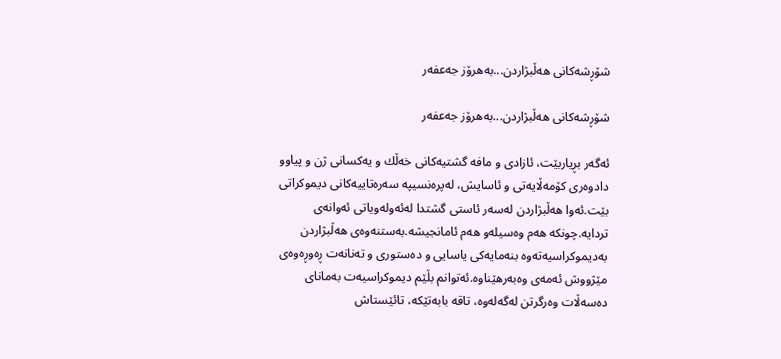شۆڕشه‌كانی هه‌ڵبژاردن...به‌هرۆز جه‌عفه‌ر

شۆڕشه‌كانی هه‌ڵبژاردن...به‌هرۆز جه‌عفه‌ر

ئه‌گه‌ر بڕیاربێت، ئازادی و مافه‌ گشتیه‌كانی خه‌ڵك و یه‌كسانی ژن و پیاوو دادوه‌ری كۆمه‌ڵایه‌تی و ئاسایش، له‌پره‌نسیپه‌ سه‌ره‌تاییه‌كانی دیموكراتی بێت.ئه‌وا هه‌ڵبژاردن له‌سه‌ر ئاستی گشتدا له‌ئه‌وله‌ویاتی ئه‌وانه‌ی تردایه‌.چونكه‌ هه‌م وه‌سیله‌و هه‌م ئامانجیشه‌.به‌ستنه‌وه‌ی هه‌ڵبژاردن به‌دیموكراسیه‌ته‌وه‌ بنه‌مایه‌كی یاسایی و ده‌ستوری و ته‌نانه‌ت ڕه‌وڕه‌وه‌ی مێژووش ئه‌مه‌ی وه‌به‌رهێناوه‌.ئه‌توانم بڵێم دیموكراسیه‌ت به‌مانای ده‌سه‌ڵات وه‌رگرتن له‌گه‌له‌وه‌، تاقه‌ بابه‌تێكه‌، تائێستاش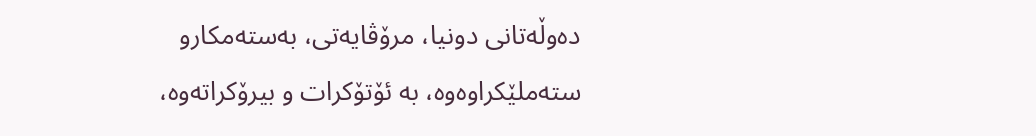ده‌وڵه‌تانی دونیا، مرۆڤایه‌تی، به‌سته‌مكارو سته‌ملێكراوه‌وه‌، به‌ ئۆتۆكرات و بیرۆكراته‌وه‌،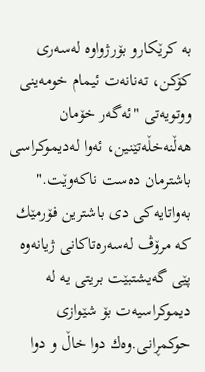به‌ كرێكارو بۆرژواوه‌ له‌سه‌ری كۆكن، ته‌نانه‌ت ئیمام خومه‌ینی ووتویه‌تی "ئه‌گه‌ر خۆمان هه‌ڵنه‌خڵه‌تێنین، ئه‌وا له‌دیموكراسی باشترمان ده‌ست ناكه‌وێت." به‌واتایه‌كی دی باشترین فۆرمێك كه‌ مرۆڤ له‌سه‌ره‌تاكانی ژیانه‌وه‌ پێی گه‌یشتبێت بریتی یه‌ له‌ دیموكراسیه‌ت بۆ شێوازی حوكمڕانی.وه‌ك دوا خاڵ و دوا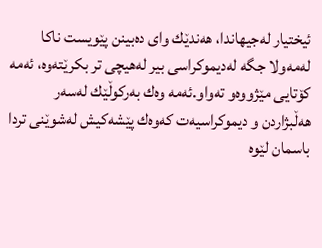ئیختیار له‌جیهاندا، هه‌ندێك وای ده‌بینن پێویست ناكا له‌مه‌ولا جگه‌ له‌دیموكراسی بیر له‌هیچی تر بكرێته‌وه‌، ئه‌مه‌ كۆتایی مێژووه‌و ته‌واو.ئه‌مه‌ وه‌ك به‌ركوڵێك له‌سه‌ر هه‌ڵبژاردن و دیموكراسیه‌ت كه‌وه‌ك پێشه‌كیش له‌شوێنی تردا باسمان لێوه‌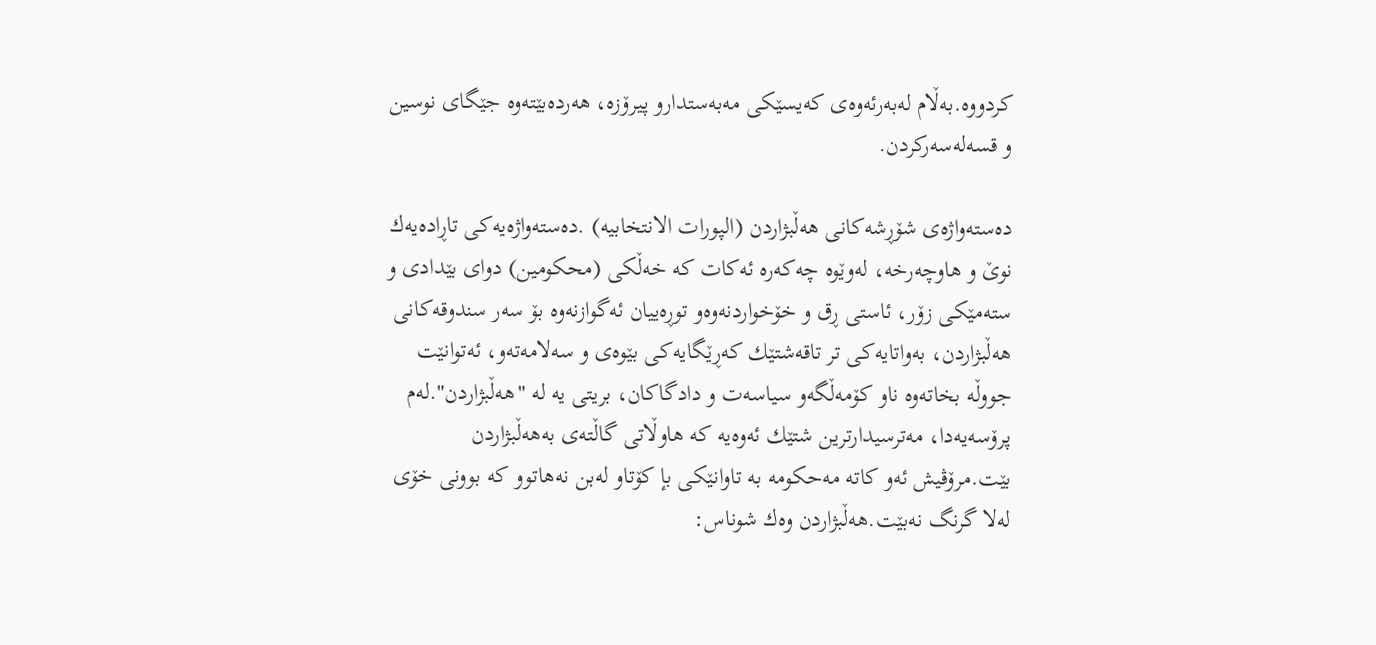كردووه‌.به‌ڵام له‌به‌رئه‌وه‌ی كه‌یسێكی مه‌به‌ستدارو پیرۆزه‌، هه‌رده‌بێته‌وه‌ جێگای نوسین و قسه‌له‌سه‌ركردن.

ده‌سته‌واژه‌ی شۆڕشه‌كانی هه‌ڵبژاردن (الپورات الانتخابیه‌) .ده‌سته‌واژه‌یه‌كی تاڕاده‌یه‌ك نوێ و هاوچه‌رخه‌، له‌وێوه‌ چه‌كه‌ره‌ ئه‌كات كه‌ خه‌ڵكی (محكومین) دوای بێدادی و سته‌مێكی زۆر، ئاستی ڕق و خۆخواردنه‌وه‌و توڕه‌ییان ئه‌گوازنه‌وه‌ بۆ سه‌ر سندوقه‌كانی هه‌ڵبژاردن، به‌واتایه‌كی تر تاقه‌شتێك كه‌ڕێگایه‌كی بێوه‌ی و سه‌لامه‌ته‌و، ئه‌توانێت جووڵه‌ بخاته‌وه‌ ناو كۆمه‌ڵگه‌و سیاسه‌ت و دادگاكان، بریتی یه‌ له‌ "هه‌ڵبژاردن".له‌م پرۆسه‌یه‌دا، مه‌ترسیدارترین شتێك ئه‌وه‌یه‌ كه‌ هاوڵاتی گاڵته‌ی به‌هه‌ڵبژاردن بێت.مرۆڤیش ئه‌و كاته‌ مه‌حكومه‌ به‌ تاوانێكی بإ كۆتاو له‌بن نه‌هاتوو كه‌ بوونی خۆی له‌لا گرنگ نه‌بێت.هه‌ڵبژاردن وه‌ك شوناس: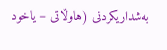به‌شداریكردنی (هاوڵاتی – یاخود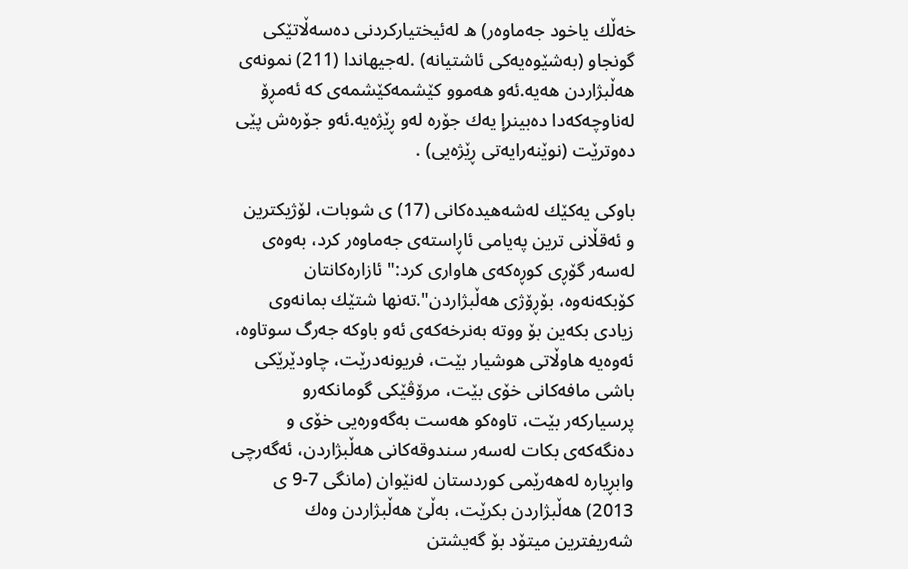خه‌ڵك یاخود جه‌ماوه‌ر) ه‌ له‌ئیختیاركردنی ده‌سه‌ڵاتێكی گونجاو (به‌شێوه‌یه‌كی ئاشتیانه‌) .له‌جیهاندا (211) نمونه‌ی هه‌ڵبژاردن هه‌یه‌.ئه‌و هه‌موو كێشمه‌كێشمه‌ی كه‌ ئه‌مڕۆ له‌ناوچه‌كه‌دا ده‌بینرإ یه‌ك جۆره‌ له‌و ڕێژه‌یه‌.ئه‌و جۆره‌ش پێی ده‌وترێت (نوێنه‌رایه‌تی ڕێژه‌یی) .

باوكی یه‌كێك له‌شه‌هیده‌كانی (17) ی شوبات، لۆژیكترین و ئه‌قڵانی ترین په‌یامی ئاڕاسته‌ی جه‌ماوه‌ر كرد، به‌وه‌ی له‌سه‌ر گۆڕی كوڕه‌كه‌ی هاواری كرد:" ئازاره‌كانتان كۆبكه‌نه‌وه‌، بۆڕۆژی هه‌ڵبژاردن".ته‌نها شتێك بمانه‌وی زیادی بكه‌ین بۆ ووته‌ به‌نرخه‌كه‌ی ئه‌و باوكه‌ جه‌رگ سوتاوه‌، ئه‌وه‌یه‌ هاوڵاتی هوشیار بێت، فریونه‌درێت، چاودێرێكی باشی مافه‌كانی خۆی بێت، مرۆڤێكی گومانكه‌رو پرسیاركه‌ر بێت، تاوه‌كو هه‌ست به‌گه‌وره‌یی خۆی و ده‌نگه‌كه‌ی بكات له‌سه‌ر سندوقه‌كانی هه‌ڵبژاردن، ئه‌گه‌رچی وابڕیاره‌ له‌هه‌رێمی كوردستان له‌نێوان (مانگی 7-9 ی 2013) هه‌ڵبژاردن بكرێت، به‌ڵێ هه‌ڵبژاردن وه‌ك شه‌ریفترین میتۆد بۆ گه‌یشتن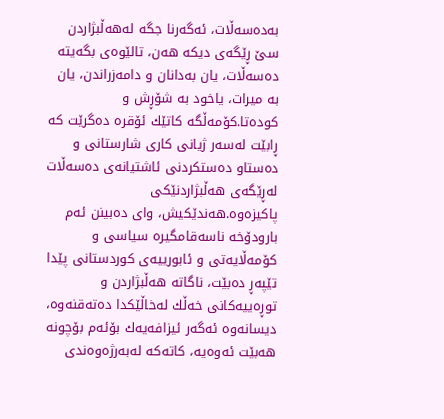به‌ده‌سه‌ڵات، ئه‌گه‌رنا جگه‌ له‌هه‌ڵبژاردن سێ ڕێگه‌ی دیكه‌ هه‌ن، تالێوه‌ی بگه‌یته‌ ده‌سه‌ڵات، یان به‌دانان و دامه‌زراندن، یان به‌ میرات، یاخود به‌ شۆڕش و كوده‌تا.كۆمه‌ڵگه‌ كاتێك ئۆقره‌ ده‌گرێت كه‌ ڕابێت له‌سه‌ر ژیانی كاری شارستانی و ده‌ستاو ده‌ستكردنی ئاشتیانه‌ی ده‌سه‌ڵات له‌ڕێگه‌ی هه‌ڵبژاردنێكی پاكیزه‌وه‌.هه‌ندێكیش، وای ده‌بینن ئه‌م بارودۆخه‌ ناسه‌قامگیره‌ سیاسی و كۆمه‌ڵایه‌تی و ئابورییه‌ی كوردستانی پێدا تێپه‌ڕ ده‌بێت، ناگاته‌ هه‌ڵبژاردن و توڕه‌ییه‌كانی خه‌ڵك له‌خاڵێكدا ده‌ته‌قنه‌وه‌، دیسانه‌وه‌ ئه‌گه‌ر ئیزافه‌یه‌ك بۆئه‌م بۆچونه‌ هه‌بێت ئه‌وه‌یه‌، كاته‌كه‌ له‌به‌رژه‌وه‌ندی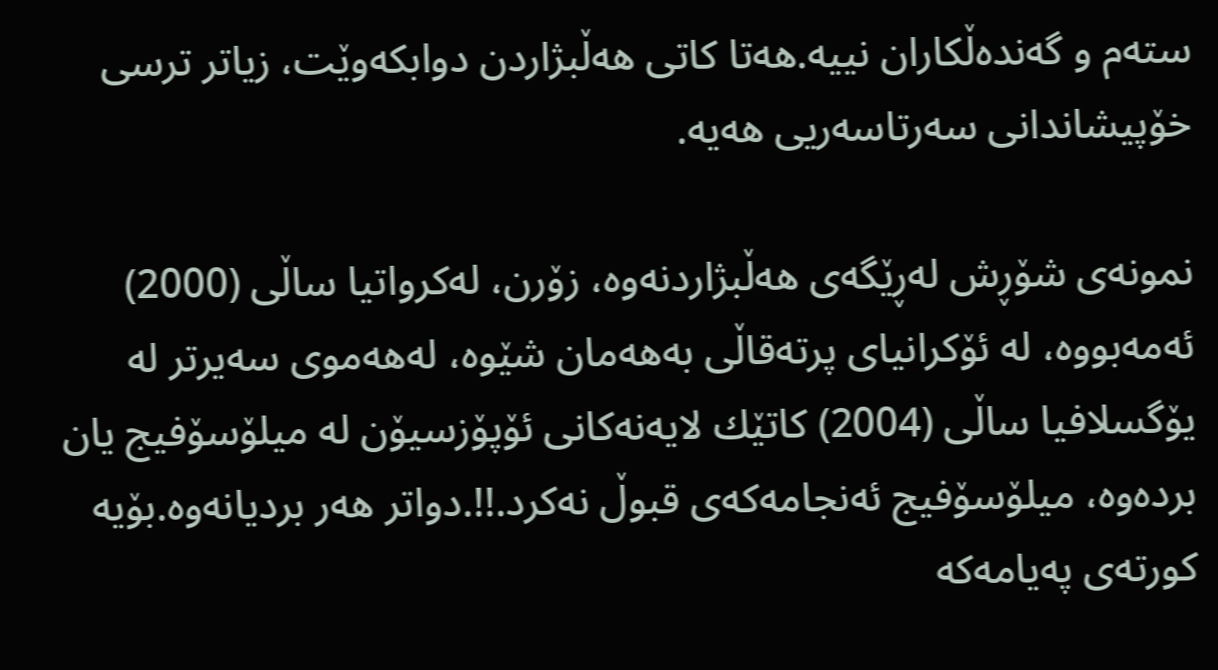سته‌م و گه‌نده‌ڵكاران نییه‌.هه‌تا كاتی هه‌ڵبژاردن دوابكه‌وێت، زیاتر ترسی خۆپیشاندانی سه‌رتاسه‌ریی هه‌یه‌.

نمونه‌ی شۆڕش له‌ڕێگه‌ی هه‌ڵبژاردنه‌وه‌، زۆرن، له‌كرواتیا ساڵی (2000) ئه‌مه‌بووه‌، له‌ ئۆكرانیای پرته‌قاڵی به‌هه‌مان شێوه‌، له‌هه‌موی سه‌یرتر له‌ یۆگسلافیا ساڵی (2004) كاتێك لایه‌نه‌كانی ئۆپۆزسیۆن له‌ میلۆسۆفیج یان برده‌وه‌، میلۆسۆفیج ئه‌نجامه‌كه‌ی قبوڵ نه‌كرد.!!.دواتر هه‌ر بردیانه‌وه‌.بۆیه‌ كورته‌ی په‌یامه‌كه‌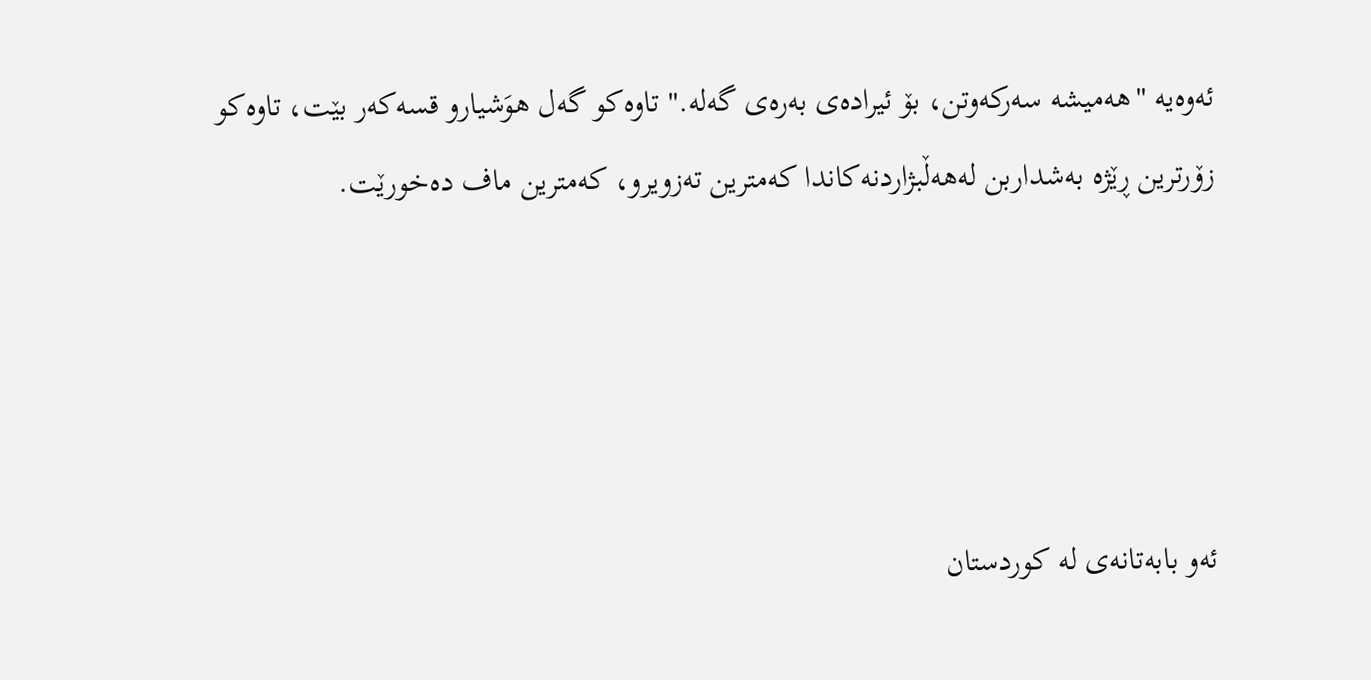ئه‌وه‌یه‌ "هه‌میشه‌ سه‌ركه‌وتن، بۆ ئیراده‌ی به‌ره‌ی گه‌له‌." تاوه‌كو گه‌ل هوَشیارو قسه‌كه‌ر بێت، تاوه‌كو زۆرترین ڕێژه‌ به‌شداربن له‌هه‌ڵبژاردنه‌كاندا كه‌مترین ته‌زویرو، كه‌مترین ماف ده‌خورێت.




ئه‌و بابه‌تانه‌ی له‌ کوردستان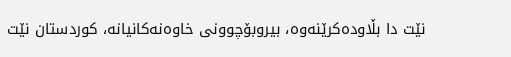نێت دا بڵاوده‌کرێنه‌وه‌، بیروبۆچوونی خاوه‌نه‌کانیانه‌، کوردستان نێت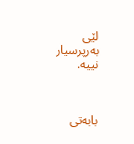لێی به‌رپرسیار نییه‌.



بابەتی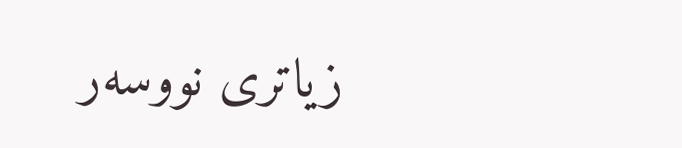زیاتری نووسەر